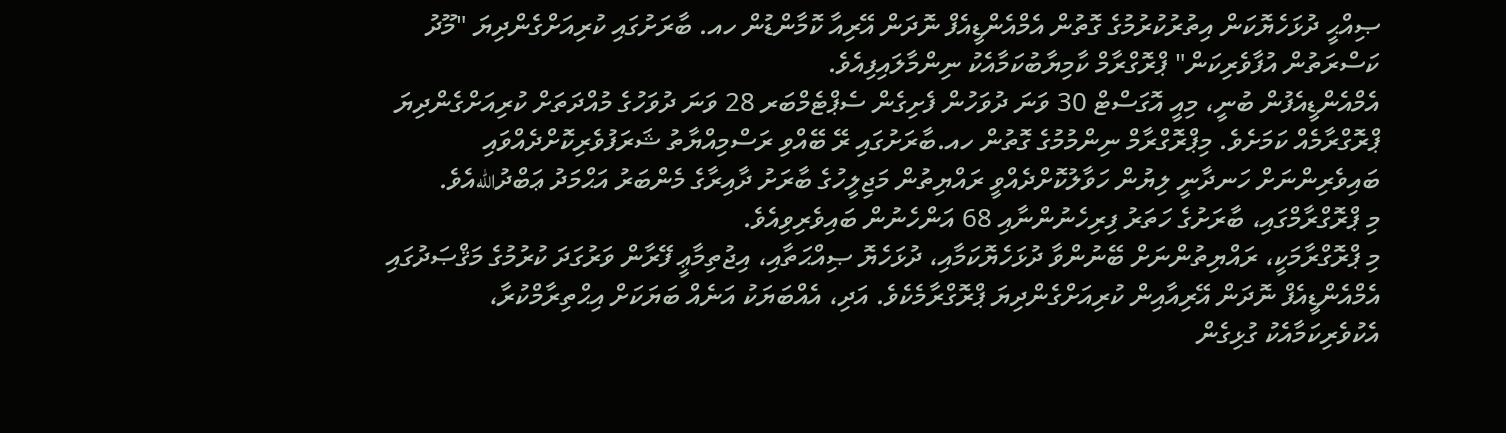ޞިއްޙީ ދުޅަހެޔޮކަން އިތުރުކުރުމުގެ ގޮތުން އެމްއެންޑީއެފް ނޮދަން އޭރިއާ ކޮމާންޑުން ހއ. ބާރަށުގައި ކުރިއަށްގެންދިޔަ "މޫދު ކަސްރަތުން އުފާވެރިކަން" ޕްރޮގްރާމް ކާމިޔާބުކަމާއެކު ނިންމާލައިފިއެވެ.
އެމްއެންޑީއެފުން ބުނީ، މިއީ އޮގަސްޓް 30 ވަނަ ދުވަހުން ފެށިގެން ސެޕްޓެމްބަރ 28 ވަނަ ދުވަހުގެ މުއްދަތަށް ކުރިއަށްގެންދިޔަ ޕްރޮގްރާމެއް ކަމަށެވެ. މިޕްރޮގްރާމް ނިންމުމުގެ ގޮތުން ހއ.ބާރަށުގައި ރޭ ބޭއްވި ރަސްމިއްޔާތު ޝަރަފުވެރިކޮށްދެއްވައި ބައިވެރިންނަށް ހަނދާނީ ލިޔުން ހަވާލުކޮށްދެއްވީ ރައްޔިތުން މަޖިލީހުގެ ބާރަށު ދާއިރާގެ މެންބަރު އަޙްމަދު ޢަބްދުاللهއެވެ.
މި ޕްރޮގްރާމްގައި، ބާރަށުގެ ހަތަރު ފިރިހެނުންނާއި 68 އަންހެނުން ބައިވެރިވިއެވެ.
މި ޕްރޮގްރާމަކީ، ރައްޔިތުންނަށް ބޭނުންވާ ދުޅަހެޔޮކަމާއި، ދުޅަހެޔޮ ޞިއްޙަތާއި، އިޖުތިމާޢީ ފޭރާން ވަރުގަދަ ކުރުމުގެ މަޤްޞަދުގައި އެމްއެންޑީއެފް ނޮދަން އޭރިއާއިން ކުރިއަށްގެންދިޔަ ޕްރޮގްރާމެކެވެ. އަދި، އެއްބަޔަކު އަނެއް ބަޔަކަށް އިޙްތިރާމްކުރާ، އެކުވެރިކަމާއެކު ގުޅިގެން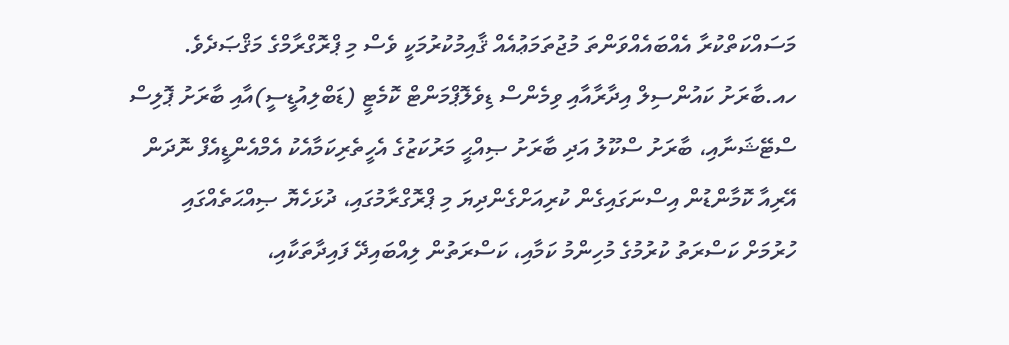މަސައްކަތްކުރާ އެއްބައެއްވަންތަ މުޖުތަމަޢުއެއް ޤާއިމުކުރުމަކީ ވެސް މި ޕްރޮގްރާމްގެ މަޤްޞަދެވެ.
ހއ.ބާރަށު ކައުންސިލް އިދާރާއާއި ވިމެންސް ޑިވެލޮޕްމަންޓް ކޮމެޓީ (ޑަބްލިއުޑީސީ)އާއި ބާރަށު ޕޮލިސް ސްޓޭޝަނާއި، ބާރަށު ސްކޫލު އަދި ބާރަށު ޞިއްޙީ މަރުކަޒުގެ އެހީތެރިކަމާއެކު އެމްއެންޑީއެފް ނޮދަން އޭރިއާ ކޮމާންޑުން އިސްނަގައިގެން ކުރިއަށްގެންދިޔަ މި ޕްރޮގްރާމުގައި، ދުޅަހެޔޮ ޞިއްޙަތެއްގައި ހުރުމަށް ކަސްރަތު ކުރުމުގެ މުހިންމު ކަމާއި، ކަސްރަތުން ލިއްބައިދޭ ފައިދާތަކާއި،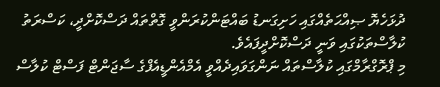ދުޅަހެޔޮ ޞިއްޙަތެއްގައި ހަށިގަނޑު ބައްޓަންކުރަންވީ ގޮތްތައް ދަސްކޮށްދީ، ކަސްރަތު ކުލާސްތަކުގައި ވަނީ ދަސްކޮށްދީފައެވެ.
މި ޕްރޮގްރާމްގައި ކުލާސްތައް ނަންގަވައިދެއްވީ އެމްއެންޑީއެފްގެ ސާޖަންޓް ފަސްޓް ކުލާސް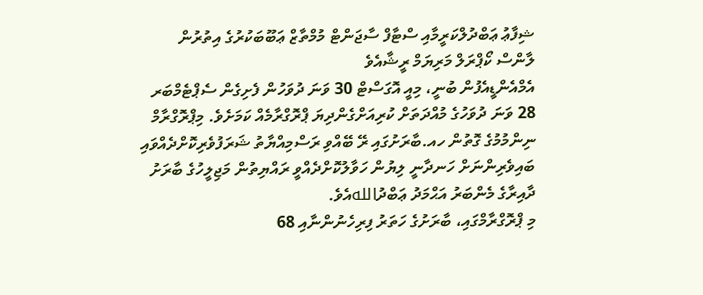ޝިފާޢު ޢަބްދުލްކަރީމާއި ސްޓާފް ސާޖަންޓް މުމްތާޒް ޢަބޫބަކުރުގެ އިތުރުން ލާންސް ކޯޕްރަލް މަރިޔަމް ރީޝާއެވެ
އެމްއެންޑީއެފުން ބުނީ، މިއީ އޮގަސްޓް 30 ވަނަ ދުވަހުން ފެށިގެން ސެޕްޓެމްބަރ 28 ވަނަ ދުވަހުގެ މުއްދަތަށް ކުރިއަށްގެންދިޔަ ޕްރޮގްރާމެއް ކަމަށެވެ. މިޕްރޮގްރާމް ނިންމުމުގެ ގޮތުން ހއ.ބާރަށުގައި ރޭ ބޭއްވި ރަސްމިއްޔާތު ޝަރަފުވެރިކޮށްދެއްވައި ބައިވެރިންނަށް ހަނދާނީ ލިޔުން ހަވާލުކޮށްދެއްވީ ރައްޔިތުން މަޖިލީހުގެ ބާރަށު ދާއިރާގެ މެންބަރު އަޙްމަދު ޢަބްދުاللهއެވެ.
މި ޕްރޮގްރާމްގައި، ބާރަށުގެ ހަތަރު ފިރިހެނުންނާއި 68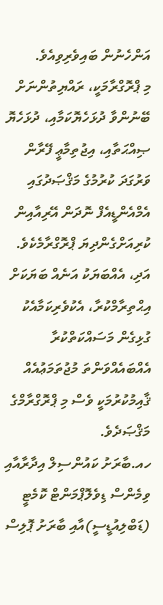އަންހެނުން ބައިވެރިވިއެވެ.
މި ޕްރޮގްރާމަކީ، ރައްޔިތުންނަށް ބޭނުންވާ ދުޅަހެޔޮކަމާއި، ދުޅަހެޔޮ ޞިއްޙަތާއި، އިޖުތިމާޢީ ފޭރާން ވަރުގަދަ ކުރުމުގެ މަޤްޞަދުގައި އެމްއެންޑީއެފް ނޮދަން އޭރިއާއިން ކުރިއަށްގެންދިޔަ ޕްރޮގްރާމެކެވެ. އަދި، އެއްބަޔަކު އަނެއް ބަޔަކަށް އިޙްތިރާމްކުރާ، އެކުވެރިކަމާއެކު ގުޅިގެން މަސައްކަތްކުރާ އެއްބައެއްވަންތަ މުޖުތަމަޢުއެއް ޤާއިމުކުރުމަކީ ވެސް މި ޕްރޮގްރާމްގެ މަޤްޞަދެވެ.
ހއ.ބާރަށު ކައުންސިލް އިދާރާއާއި ވިމެންސް ޑިވެލޮޕްމަންޓް ކޮމެޓީ (ޑަބްލިއުޑީސީ)އާއި ބާރަށު ޕޮލިސް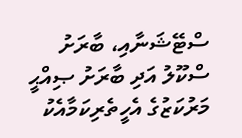ސްޓޭޝަނާއި، ބާރަށު ސްކޫލު އަދި ބާރަށު ޞިއްޙީ މަރުކަޒުގެ އެހީތެރިކަމާއެކު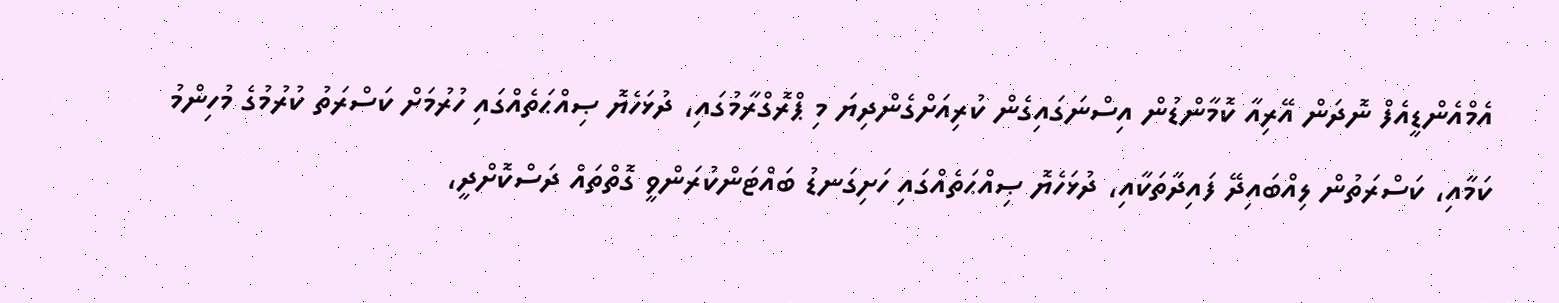އެމްއެންޑީއެފް ނޮދަން އޭރިއާ ކޮމާންޑުން އިސްނަގައިގެން ކުރިއަށްގެންދިޔަ މި ޕްރޮގްރާމުގައި، ދުޅަހެޔޮ ޞިއްޙަތެއްގައި ހުރުމަށް ކަސްރަތު ކުރުމުގެ މުހިންމު ކަމާއި، ކަސްރަތުން ލިއްބައިދޭ ފައިދާތަކާއި، ދުޅަހެޔޮ ޞިއްޙަތެއްގައި ހަށިގަނޑު ބައްޓަންކުރަންވީ ގޮތްތައް ދަސްކޮށްދީ،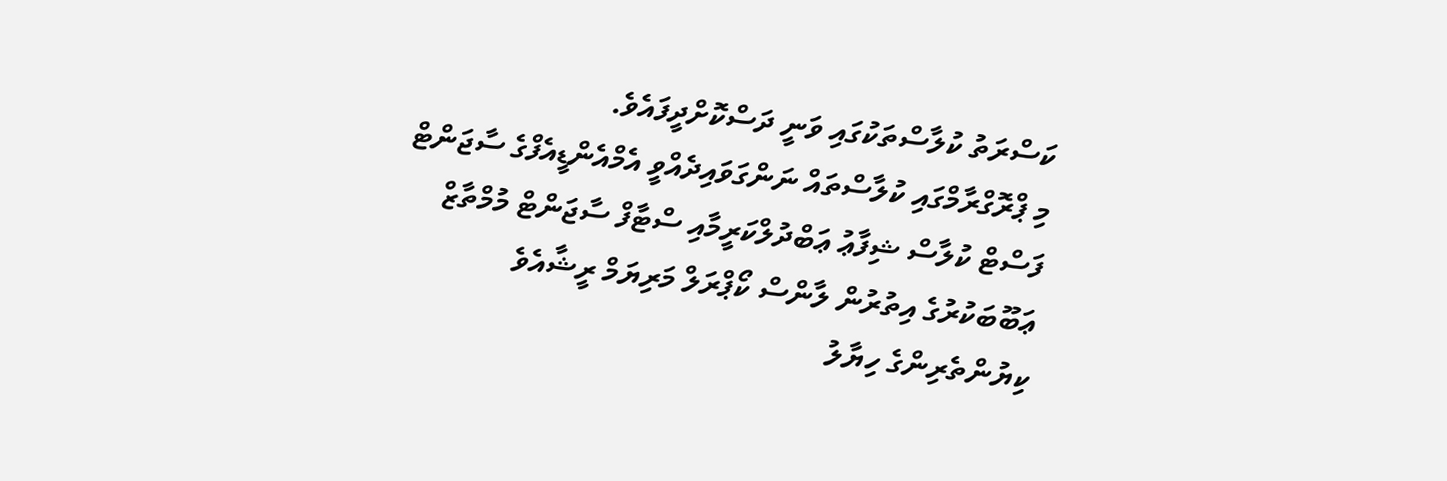ކަސްރަތު ކުލާސްތަކުގައި ވަނީ ދަސްކޮށްދީފައެވެ.
މި ޕްރޮގްރާމްގައި ކުލާސްތައް ނަންގަވައިދެއްވީ އެމްއެންޑީއެފްގެ ސާޖަންޓް ފަސްޓް ކުލާސް ޝިފާޢު ޢަބްދުލްކަރީމާއި ސްޓާފް ސާޖަންޓް މުމްތާޒް ޢަބޫބަކުރުގެ އިތުރުން ލާންސް ކޯޕްރަލް މަރިޔަމް ރީޝާއެވެ
ކިޔުންތެރިންގެ ހިޔާލު